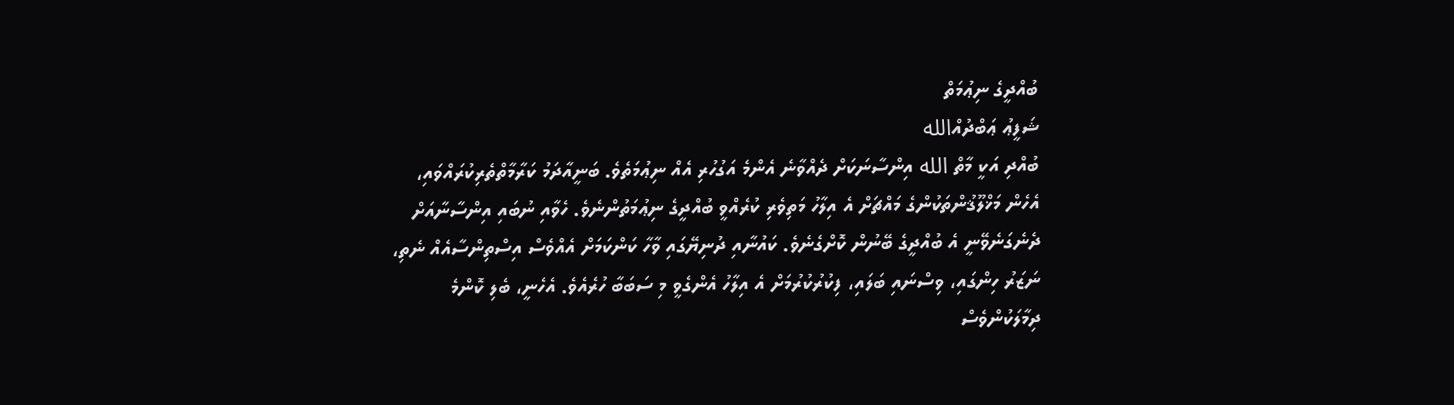ބުއްދީގެ ނިޢުމަތް
ޝަފީޢު ޢަބްދުއްالله
ބުއްދި އަކީ މާތް الله އިންސާނަކަށް ދެއްވާނެ އެންމެ އަގުހުރި އެއް ނިޢުމަތެވެ. ބަނީއާދަމު ކަރާމާތްތެރިކުރައްވައި، އެހެން މަޚްލޫޤުންތަކުންގެ މައްޗަށް އެ އިލާހު މަތިވެރި ކުރެއްވީ ބުއްދީގެ ނިޢުމަތުންނެވެ. ހެވާއި ނުބައި އިންސާނާއަށް ދެނެގަނެވޭނީ އެ ބުއްދީގެ ބޭނުން ކޮށްގެނެވެ. ކައުނާއި ދުނިޔޭގައި ވާހާ ކަންކަމަށް އެއްވެސް އިސްތިންސާއެއް ނެތި، ނަޒަރު ހިންގައި، ވިސްނައި ބަލައި، ފިކުރުކުރުމަށް އެ އިލާހު އެންގެވީ މި ސަބަބާ ހުރެއެވެ. އެހެނީ، ބެލި ކޮންމެ ދިމާލަކުންވެސް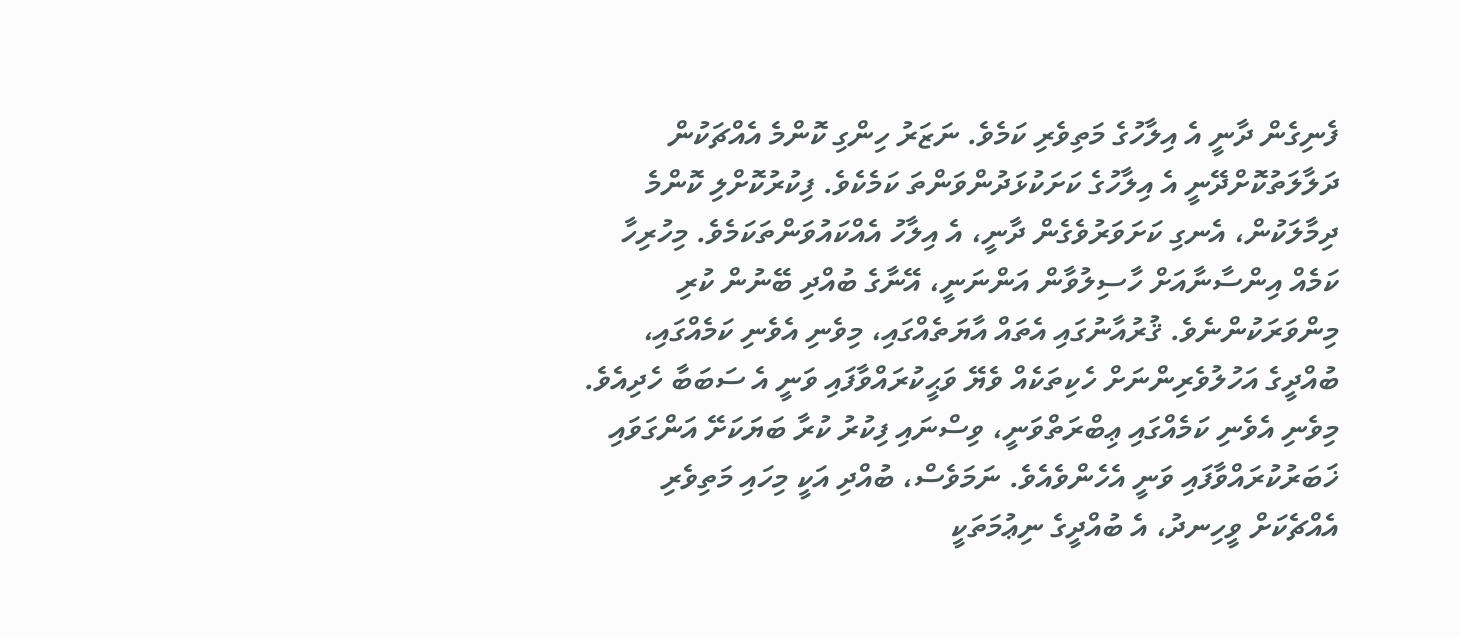ފެނިގެން ދާނީ އެ އިލާހުގެ މަތިވެރި ކަމެވެ. ނަޒަރު ހިންގި ކޮންމެ އެއްޗަކުން ދަލާލަތުކޮށްދޭނީ އެ އިލާހުގެ ކަށަކުޅަދުންވަންތަ ކަމެކެވެ. ފިކުރުކޮށްލި ކޮންމެ ދިމާލަކުން، އެނގި ކަށަވަރުވެގެން ދާނީ، އެ އިލާހު އެއްކައުވަންތަކަމެވެ. މިހުރިހާ ކަމެއް އިންސާނާއަށް ހާސިލުވާން އަންނަނީ، އޭނާގެ ބުއްދި ބޭނުން ކުރި މިންވަރަކުންނެވެ. ޤުރުއާނުގައި އެތައް އާޔަތެއްގައި، މިވެނި އެވެނި ކަމެއްގައި، ބުއްދީގެ އަހުލުވެރިންނަށް ހެކިތަކެއް ވެޔޭ ވަޙީކުރައްވާފައި ވަނީ އެ ސަބަބާ ހެދިއެވެ. މިވެނި އެވެނި ކަމެއްގައި ޢިބްރަތްވަނީ، ވިސްނައި ފިކުރު ކުރާ ބަޔަކަށޭ އަންގަވައި ޚަބަރުކުރައްވާފައި ވަނީ އެހެންވެއެވެ. ނަމަވެސް، ބުއްދި އަކީ މިހައި މަތިވެރި އެއްޗެކަށް ވީހިނދު، އެ ބުއްދީގެ ނިޢުމަތަކީ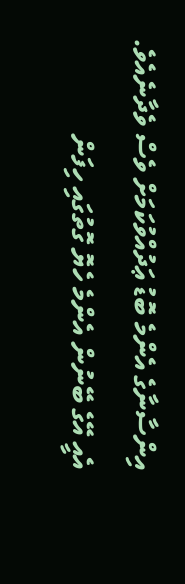އިންސާނާގެ އެންމެ ބޮޑު ޢަދުއްވުކަމަށް ވެސް ވެދާނެއެވެ. އެއީ އޭގެ ބޭނުން އެންމެ ހެޔޮ ގޮތުގައި ހިފަން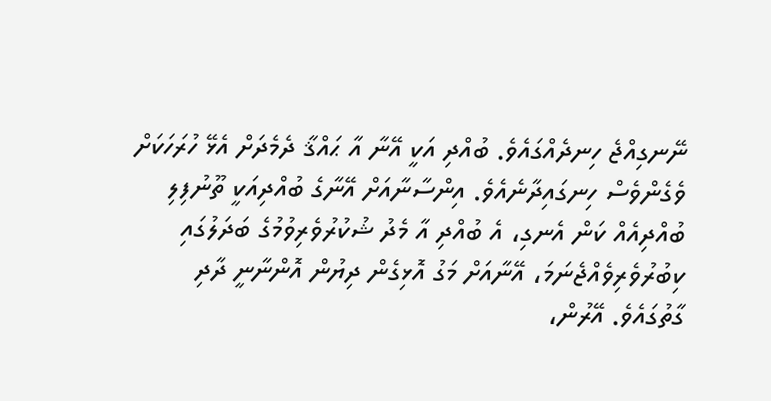ނޭނގިއްޖެ ހިނދެއްގައެވެ. ބުއްދި އަކީ އޭނާ އާ ޙައްޤާ ދެމެދަށް އެޅޭ ހުރަހަކަށް ވެގެންވެސް ހިނގައިދާނެއެވެ. އިންސާނާއަށް އޭނާގެ ބުއްދިއަކީ ތޫނުފިލި ބުއްދިއެއް ކަން އެނގި، އެ ބުއްދި އާ މެދު ޝުކުރުވެރިވުމުގެ ބަދަލުގައި ކިބުރުވެރިވެއްޖެނަމަ، އޭނާއަށް މަގު އޮޅިގެން ދިޔުން އޮންނާނީ ދާދި ގާތުގައެވެ. އޭރުން،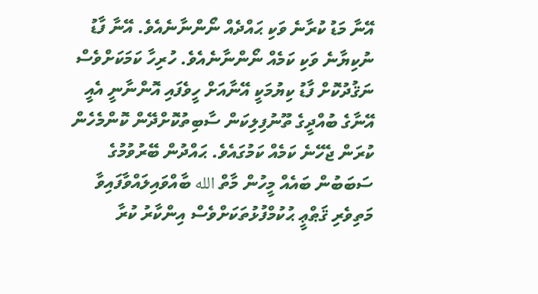އޭނާ މަޑު ކުރާނެ ވަކި ޙައްދެއް ނޯންނާނެއެވެ. އޭނާ ފާޑު ނުކިޔާނެ ވަކި ކަމެއް ނޯންނާނެއެވެ. ހުރިހާ ކަމަކަށްވެސް ނަޤުދުކޮށް ފާޑު ކިޔުމަކީ އޭނާއަށް ހީވެފައި އޮންނާނީ އެއީ އޭނާގެ ބުއްދީގެ ތޫނުފިލިކަން ސާބިތުކޮށްދޭން ކޮންމެހެން ކުރަން ޖެހޭނެ ކަމެއް ކަމުގައެވެ. ޙައްދުން ބޭރުވުމުގެ ސަބަބުން ބައެއް މީހުން މާތް الله ބާއްވައިލައްވާފައިވާ މަތިވެރި ޤަޠްޢީ ޙުކުމްފުޅުތަކަށްވެސް އިންކާރު ކުރާ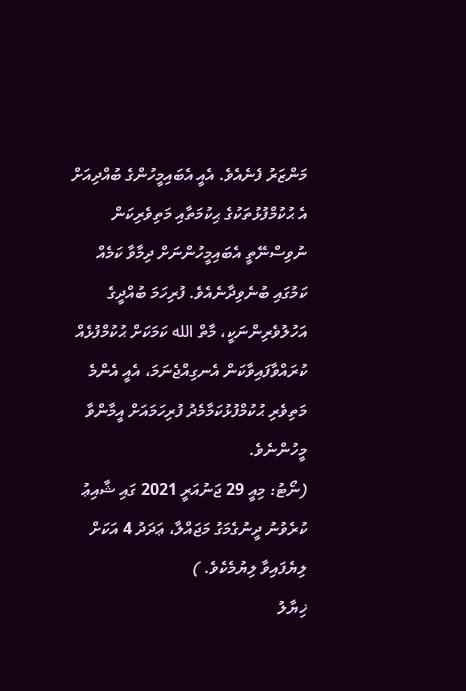މަންޒަރު ފެނެއެވެ. އެއީ އެބައިމީހުންގެ ބުއްދިއަށް އެ ޙުކުމްފުޅުތަކުގެ ޙިކުމަތާއި މަތިވެރިކަން ނުވިސްނޭތީ އެބައިމީހުންނަށް ދިމާވާ ކަމެއް ކަމުގައި ބުނެވިދާނެއެވެ. ފުރިހަމަ ބުއްދީގެ އަހުލުވެރިންނަކީ، މާތް الله ކަމަކަށް ޙުކުމްފުޅެއް ކުރައްވާފައިވާކަން އެނގިއްޖެނަމަ، އެއީ އެންމެ މަތިވެރި ޙުކުމްފުޅުކަމާމެދު ފުރިހަމައަށް އީމާންވާ މީހުންނެވެ.
(ނޯޓު: މިއީ 29 ޖަނުއަރީ 2021 ގައި ޝާއިޢު ކުރެވުނު ދީނުގެމަގު މަޖައްލާ، ޢަދަދު 4 އަކަށް ލިޔެފައިވާ ލިޔުމެކެވެ. )
ޚިޔާލު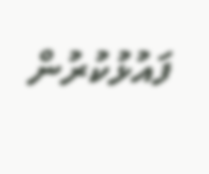ފައުޅުކުރުން